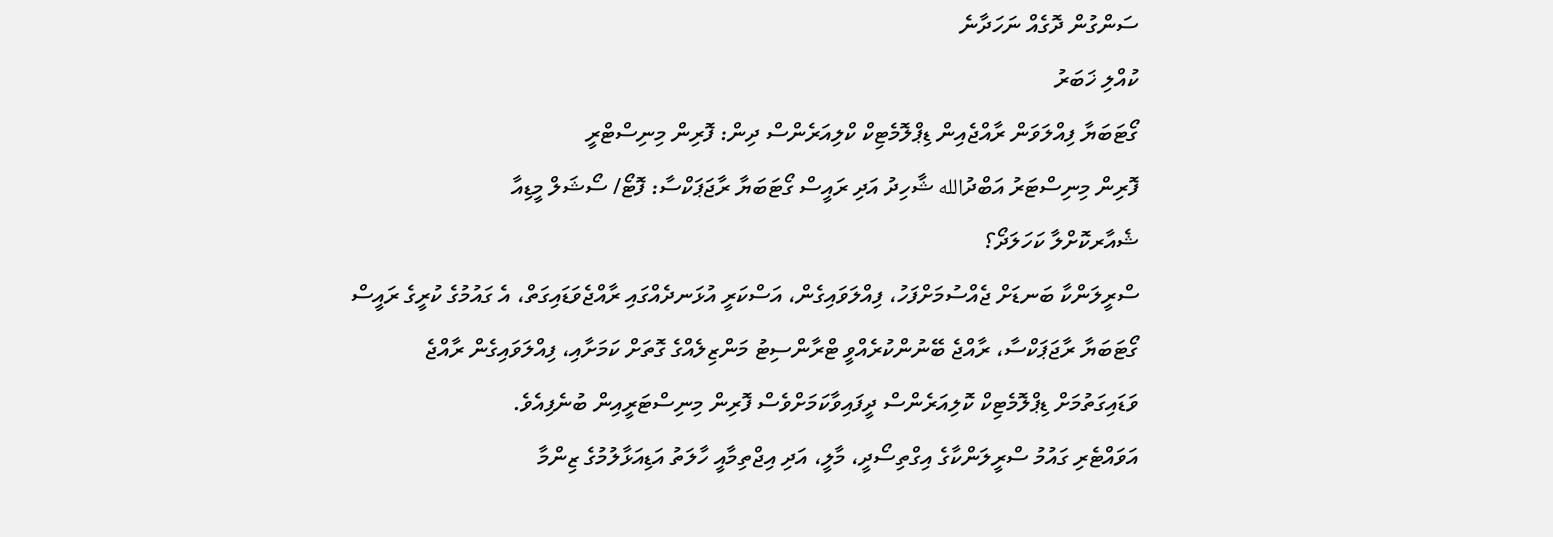ސަންގުން ދޮގެއް ނަހަދާނެ
ކުއްލި ޚަބަރު
ގޯޓަބަޔާ ފިއްލަވަން ރާއްޖެއިން ޑިޕްލޮމެޓިކް ކްލިއަރެންސް ދިން: ފޮރިން މިނިސްޓްރީ
ފޮރިން މިނިސްޓަރު އަބްދުالله ޝާހިދު އަދި ރައީސް ގޯޓަބަޔާ ރާޖަޕަކްސާ: ފޮޓޯ/ ސޯޝަލް މީޑިއާ
ޝެއާރކޮށްލާ ކަހަލަދޯ؟
ސްރީލަންކާ ބަނޑަށް ޖެއްސުމަށްފަހު، ފިއްލަވައިގެން، އަސްކަރީ އުޅަނދެއްގައި ރާއްޖެވަޑައިގަތް، އެ ގައުމުގެ ކުރީގެ ރައީސް ގޯޓަބަޔާ ރާޖަޕަކްސާ، ރާއްޖެ ބޭނުންކުރެއްވީ ޓްރާންސިޓު މަންޒިލެއްގެ ގޮތަށް ކަމަށާއި، ފިއްލަވައިގެން ރާއްޖެ ވަޑައިގަތުމަށް ޑިޕްލޮމެޓިކް ކޮލިއަރެންސް ދީފައިވާކަމަށްވެސް ފޮރިން މިނިސްޓަރީއިން ބުނެފިއެވެ.
އަވައްޓެރި ގައުމު ސްރީލަންކާގެ އިގްތިސޯދީ، މާލީ، އަދި އިޖްތިމާއީ ހާލަތު އަޑިއަޅާލުމުގެ ޒިންމާ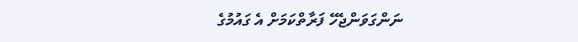ނަންގަވަންޖެހޭ ފަރާތްކަމަށް އެ ގައުމުގެ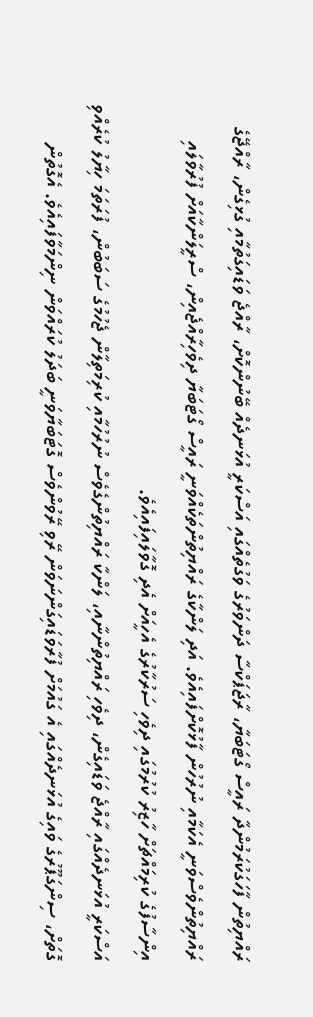ރައްޔިތުން ފާހަގަކުރަމުންދާ ރައީސް ގޯޓަބަޔާ، ރާޖަޕަކްސާ ދަންވަރުގެ ވަގުތެއްގައި އަސްކަރީ އުޅަނދެއް ބޭނުންކޮށް، ރާއްޖެ ވަޑައިގަތުމާއި ގުޅިގެން، ރާއްޖޭގެ ރައްޔިތުންވެސްވަނީ އެކަމާއި ނުރުހުން ފާޅުކޮށްފައިއެވެ. އަދި ލަންކާގެ ރައްޔިތުންތަކެއްވަނީ ރައީސް ގޯޓަބަޔާ ދިވެހިރާއްޖެއިން، ސްރީލަންކާއަށް ފުރުވާލައި އިންސާފުގެ ކުރިމައްޗަށް ހާޒިރު ކުރުމުގައި ދިވެހި ސަރުކާރުގެ އެހީއަށް އެދި ގޮވާލައިފައިއެވެ.
އަސްކަރީ އުޅަނދެއްގައި ރާއްޖެ ވަޑައިގެން، ދިވެހި ރައްޔިތުންނާއި، ލަންކާ ރައްޔިތުންގެވެސް ނުރުހުމާއި ކުރިމަތިލާން ޖެހުމުގެ ސަބަބުން، ފުރަތަމަ ހިޔާލު ކުރެއްވި ގޮތަށް، ސިންގަޕޫރުގެ ވައިގެ އުޅަނދެއްގައި އެ ގައުމަށް ފުރާވަޑައިގަންނަވަން ރޭވި ރޭވުންވެސް ގޮޓަބަޔާވަނީ ބަދަލު ކުރައްވަން ނިންމަވާފައިއެވެ. އެގޮތުން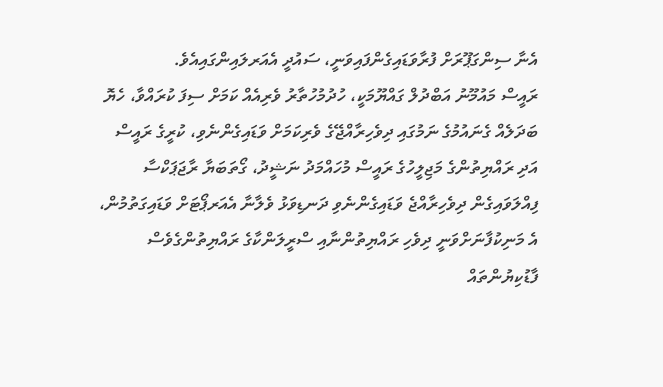އެނާ ސިންގަޕޫރަށް ފުރާވަޑައިގެންފައިވަނީ، ސައުދީ އެއަރލައިންގައިއެވެ.
ރައީސް މައުމޫނު އަބްދުލް ގައްޔޫމަކީ، ހުދުމުހުތާރު ވެރިއެއް ކަމަށް ސިފަ ކުރައްވާ، ހެޔޮ ބަދަލެއް ގެނައުމުގެ ނަމުގައި ދިވެހިރާއްޖޭގެ ވެރިކަމަށް ވަޑައިގެންނެވި، ކުރީގެ ރައީސް އަދި ރައްޔިތުންގެ މަޖިލީހުގެ ރައީސް މުހައްމަދު ނަޝީދު، ގޯތަބަޔާ ރާޖަޕަކްސާ ފިއްލަވައިގެން ދިވެހިރާއްޖެ ވަޑައިގެންނެވި ދަނޑިވަޅު ވެލާނާ އެއަރޕޯޓަށް ވަޑައިގަތުމުން، އެ މަނިކުފާނަށްވަނީ ދިވެހި ރައްޔިތުންނާއި ސްރީލަންކާގެ ރައްޔިތުންގެވެސް ފާޑުކިޔުންތައް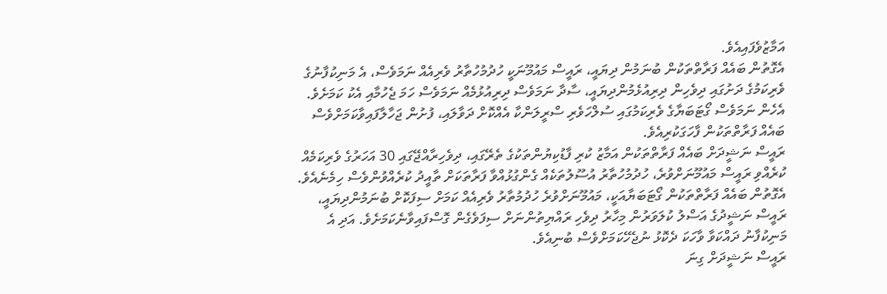އަމާޒުވެފައިއެވެ.
އެގޮތުން ބައެއް ފަރާތްތަކުން ބުނަމުން ދިޔައީ، ރައީސް މައުމޫނަކީ ހުދުމުހުތާރު ވެރިއެއް ނަމަވެސް، އެ މަނިކުފާނުގެ ވެރިކަމުގެ ދަށުގައި ދިވެހިން ދިރިއުޅެމުންދިޔައީ، ސާދާ ނަމަވެސް ދިރިއުޅުމެއް ނަމަވެސް ހަމަ ޖެހުމާއި އެކު ކަމަށެވެ. އެހެން ނަމަވެސް ގޯޓަބަޔާގެ ވެރިކަމުގައި ސުލްހަވެރި ސްރީލަންކާ އެއްކޮށް ދަވާލައި، ފުށުން ޖަހާލާފައިވާކަމަށްވެސް ބައެއް ފަރާތްތަކުން ފާހަގަކުރިއެވެ.
ރައީސް ނަޝީދަށް ބައެއް ފަރާތްތަކުން އަމާޒު ކުރި ފާޑުކިޔުންތަކުގެ ތެރޭގައި، ދިވެހިރާއްޖޭގައި 30 އަހަރުގެ ވެރިކަމެއް ކުރެއްވި ރައީސް މައުމޫނަށްވުރެ، ހުދުމުހުތާރު އުސޫލުތަކެއް ގެންގުޅުއްވާ ފަރާތަކަށް ތާއީދު ކުރެއްވުންވެސް ހިމެނެއެވެ. އެގޮތުން ބައެއް ފަރާތްތަކުން ގޯޓަބަޔާއަކީ، މައުމޫނަށްވުރެ ހުދުމުތާރު ވެރިއެއް ކަމަށް ސިފަކޮށް ބުނަމުންދިޔައީ، ރައީސް ނަޝީދުގެ އަސްލު ކުލަވަރުން މިހާރު ދިވެހި ރައްޔިތުންނަށް ސިފަވެގެން ގޮސްފައިވާނެކަމަށެވެ. އަދި އެ މަނިކުފާނު ދައްކަވާ ވާހަކަ ދެކޮޅު ނުޖެހޭކަމަށްވެސް ބުނިއެވެ.
ރައީސް ނަޝީދަށް ގިނަ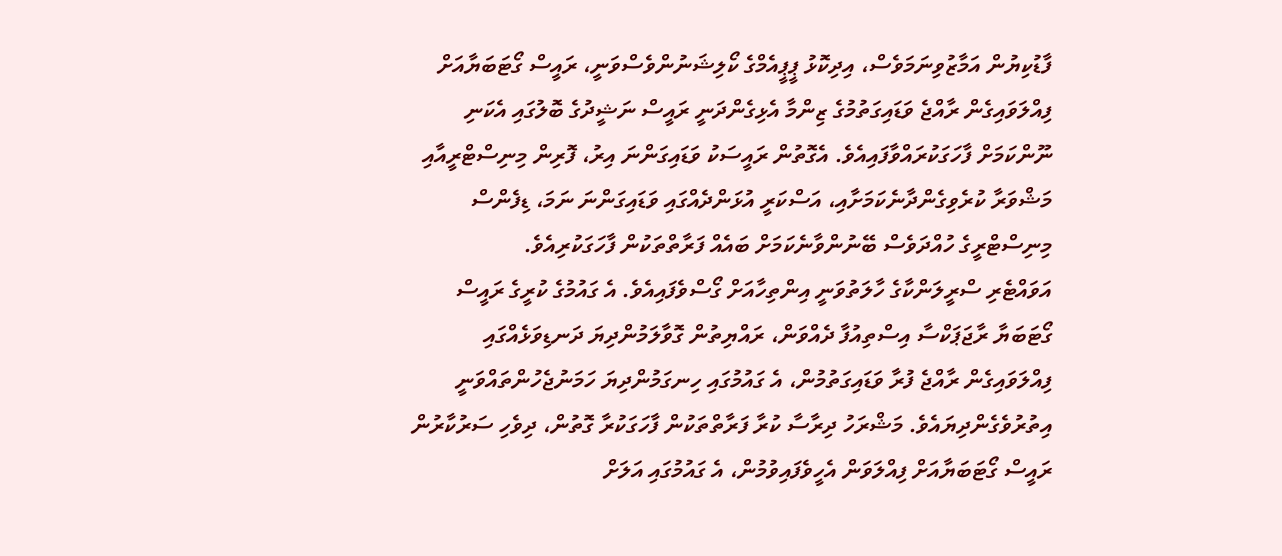ފާޑުކިޔުން އަމާޒުވިނަމަވެސް، އިދިކޮޅު ޕީޕީއެމްގެ ކޯލިޝަނުންވެސްވަނީ، ރައީސް ގޯޓަބަޔާއަށް ފިއްލަވައިގެން ރާއްޖެ ވަޑައިގަތުމުގެ ޒިންމާ އެޅިގެންދަނީ ރައީސް ނަޝީދުގެ ބޮލުގައި އެކަނި ނޫންކަމަށް ފާހަގަކުރައްވާފައިއެވެ. އެގޮތުން ރައީސަކު ވަޑައިގަންނަ އިރު، ފޮރިން މިނިސްޓްރީއާއި މަޝްވަރާ ކުރެވިގެންދާނެކަމަށާއި، އަސްކަރީ އުޅަންދެއްގައި ވަޑައިގަންނަ ނަމަ، ޑިފެންސް މިނިސްޓްރީގެ ހުއްދަވެސް ބޭނުންވާނެކަމަށް ބައެއް ފަރާތްތަކުން ފާހަގަކުރިއެވެ.
އަވައްޓެރި ސްރީލަންކާގެ ހާލަތުވަނީ އިންތިހާއަށް ގޯސްވެފައިއެވެ. އެ ގައުމުގެ ކުރީގެ ރައީސް ގޯޓަބަޔާ ރާޖަޕަކްސާ އިސްތިއުފާ ދެއްވަން، ރައްޔިތުން ގޮވާލަމުންދިޔަ ދަނޑިވަޅެއްގައި ފިއްލަވައިގެން ރާއްޖެ ފުރާ ވަޑައިގަތުމުން، އެ ގައުމުގައި ހިނގަމުންދިޔަ ހަމަނުޖެހުންތައްވަނީ އިތުރުވެގެންދިޔައެވެ. މަޝްރަހު ދިރާސާ ކުރާ ފަރާތްތަކުން ފާހަގަކުރާ ގޮތުން، ދިވެހި ސަރުކާރުން ރައީސް ގޯޓަބަޔާއަށް ފިއްލަވަން އެހީވެފައިވުމުން، އެ ގައުމުގައި އަލަށް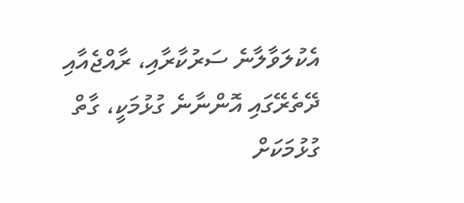އެކުލަވާލާނެ ސަރުކާރާއި، ރާއްޖެއާއި ދޭތެރޭގައި އޮންނާނެ ގުޅުމަކީ، ގާތް ގުޅުމަކަށް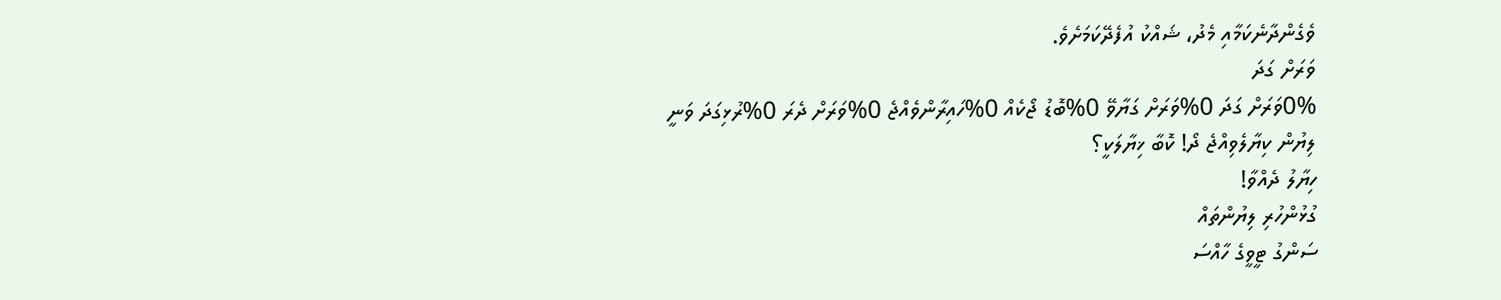ވެގެންދާނެކަމާއި މެދު، ޝައްކު އުފެދޭކަމަށެވެ.
ވަރަށް ގަދަ
0%ވަރަށް ގަދަ 0%ވަރަށް ގަޔާވޭ 0%ބޮޑު ޖޯކެއް 0%ހައިރާންވެއްޖެ 0%ވަރަށް ދެރަ 0%ރުޅިގަދަ ވަނީ
ލިޔުން ކިޔާލެވިއްޖެ ދޯ! ކޮބާ ޚިޔާލަކީ؟
ހިޔާލު ދެއްވާ!
ގުޅުންހުރި ލިޔުންތައް
ސަންގު ޓީވީގެ ހާއްސަ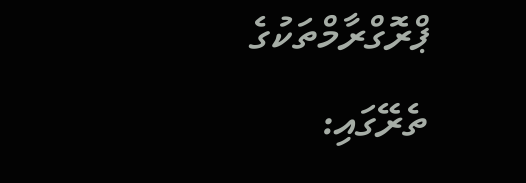ޕްރޮގްރާމްތަކުގެ ތެރޭގައި: